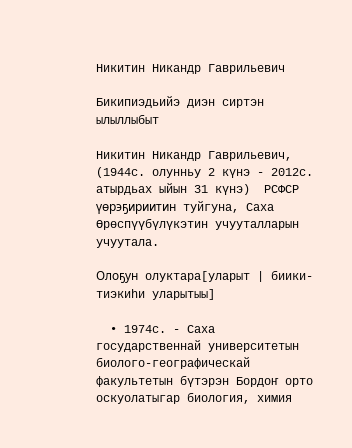Никитин Никандр Гаврильевич

Бикипиэдьийэ диэн сиртэн ылыллыбыт

Никитин Никандр Гаврильевич, (1944с. олунньу 2 күнэ - 2012с. атырдьах ыйын 31 күнэ)  РСФСР үөрэҕириитин туйгуна, Саха Өрөспүүбүлүкэтин учууталларын учуутала.

Олоҕун олуктара[уларыт | биики-тиэкиһи уларытыы]

  • 1974с. - Саха государственнай университетын биолого-географическай факультетын бүтэрэн Бордоҥ орто оскуолатыгар биология, химия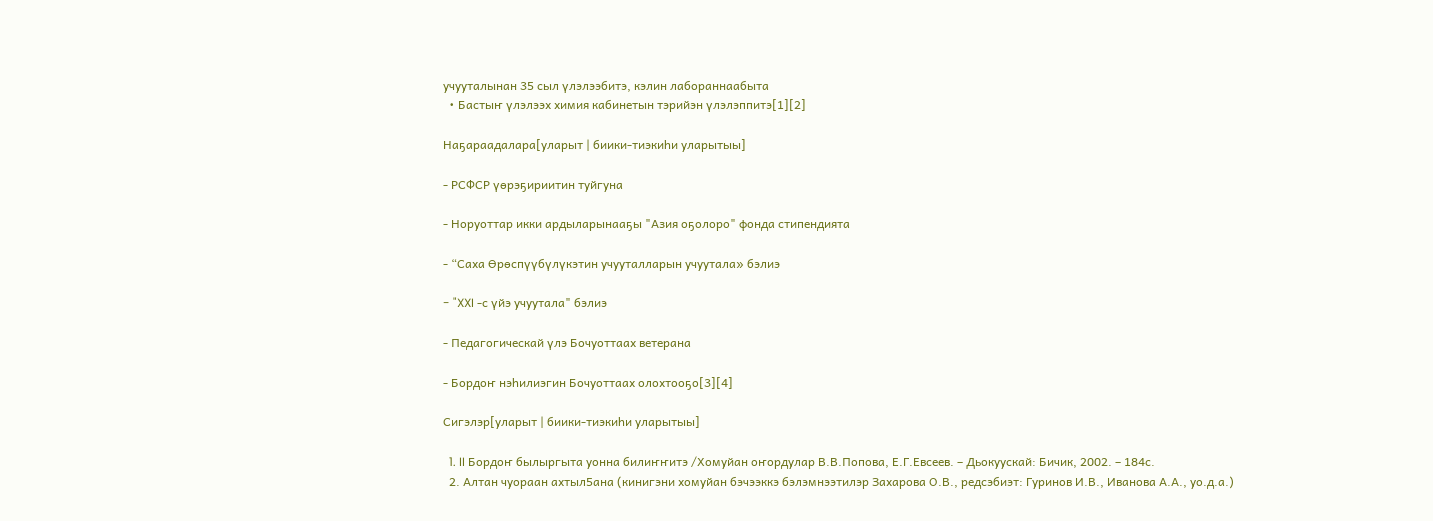учууталынан 35 сыл үлэлээбитэ, кэлин лабораннаабыта
  • Бастыҥ үлэлээх химия кабинетын тэрийэн үлэлэппитэ[1][2]

Наҕараадалара[уларыт | биики-тиэкиһи уларытыы]

- РСФСР үөрэҕириитин туйгуна

- Норуоттар икки ардыларынааҕы "Азия оҕолоро" фонда стипендията

- “Саха Өрөспүүбүлүкэтин учууталларын учуутала» бэлиэ

- "XXI -с үйэ учуутала" бэлиэ

- Педагогическай үлэ Бочуоттаах ветерана

- Бордоҥ нэһилиэгин Бочуоттаах олохтооҕо[3][4]

Сигэлэр[уларыт | биики-тиэкиһи уларытыы]

  1. II Бордоҥ былыргыта уонна билиҥҥитэ /Хомуйан оҥордулар В.В.Попова, Е.Г.Евсеев. – Дьокуускай: Бичик, 2002. – 184с.
  2. Алтан чуораан ахтыл5ана (кинигэни хомуйан бэчээккэ бэлэмнээтилэр Захарова О.В., редсэбиэт: Гуринов И.В., Иванова А.А., уо.д.а.)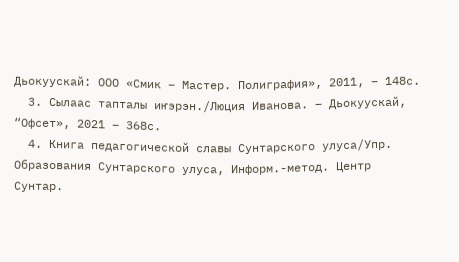Дьокуускай: ООО «Смик – Мастер. Полиграфия», 2011, – 148с.
  3. Сылаас тапталы иҥэрэн./Люция Иванова. – Дьокуускай, “Офсет», 2021 – 368с.
  4. Книга педагогической славы Сунтарского улуса/Упр. Образования Сунтарского улуса, Информ.-метод. Центр Сунтар.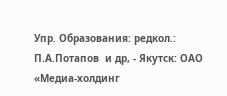Упр. Образования: редкол.: П.А.Потапов  и др, - Якутск: ОАО «Медиа-холдинг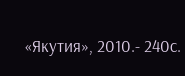«Якутия», 2010.- 240с.